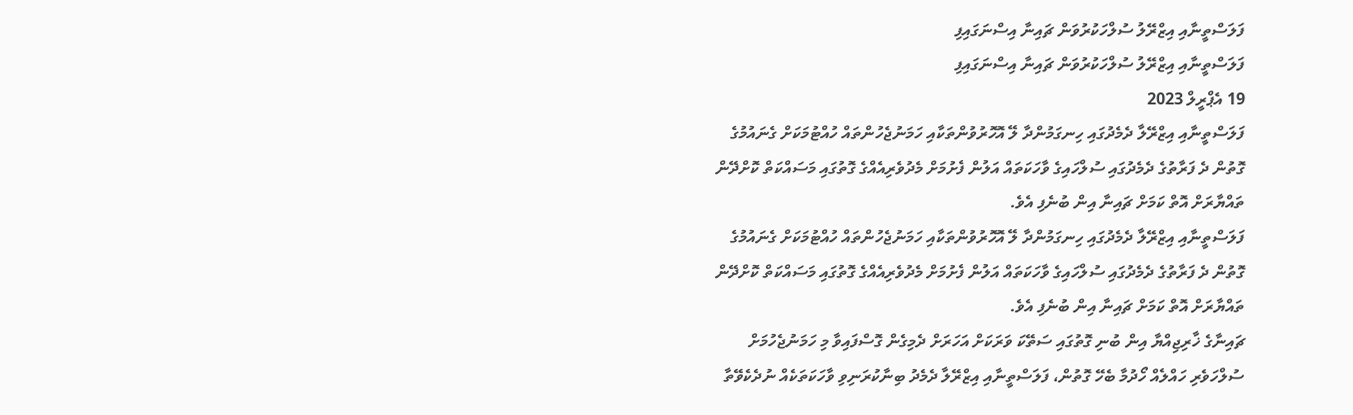ފަލަސްތީނާއި އިޒްރޭލު ސުލްހަކުރުވަން ޗައިނާ އިސްނަގައިފި
ފަލަސްތީނާއި އިޒްރޭލު ސުލްހަކުރުވަން ޗައިނާ އިސްނަގައިފި
19 އެޕްރީލް 2023
ފަލަސްތީނާއި އިޒްރޭލާ ދެމެދުގައި ހިނގަމުންދާ ލޭ އޮހޮރުވުންތަކާއި ހަމަނުޖެހުންތައް ހުއްޓުމަކަށް ގެނައުމުގެ ގޮތުން ދެ ފަރާތުގެ ދެމެދުގައި ސުލްހައިގެ ވާހަކަތައް އަލުން ފެށުމަށް މެދުވެރިއެއްގެ ގޮތުގައި މަސައްކަތް ކޮށްދޭން ތައްޔާރަށް އޮތް ކަމަށް ޗައިނާ އިން ބުނެފި އެވެ.
ފަލަސްތީނާއި އިޒްރޭލާ ދެމެދުގައި ހިނގަމުންދާ ލޭ އޮހޮރުވުންތަކާއި ހަމަނުޖެހުންތައް ހުއްޓުމަކަށް ގެނައުމުގެ ގޮތުން ދެ ފަރާތުގެ ދެމެދުގައި ސުލްހައިގެ ވާހަކަތައް އަލުން ފެށުމަށް މެދުވެރިއެއްގެ ގޮތުގައި މަސައްކަތް ކޮށްދޭން ތައްޔާރަށް އޮތް ކަމަށް ޗައިނާ އިން ބުނެފި އެވެ.
ޗައިނާގެ ޚާރިޖިއްޔާ އިން ބުނި ގޮތުގައި ސަތޭކަ ވަރަކަށް އަހަރަށް ދެމިގެން ގޮސްފައިވާ މި ހަމަނުޖެހުމަށް ސުލްހަވެރި ހައްލެއް ހޯދުމާ ބެހޭ ގޮތުން، ފަލަސްތީނާއި އިޒްރޭލާ ދެމެދު ބިނާކުރަނިވި ވާހަކަތަކެއް ނުދެކެވޭތާ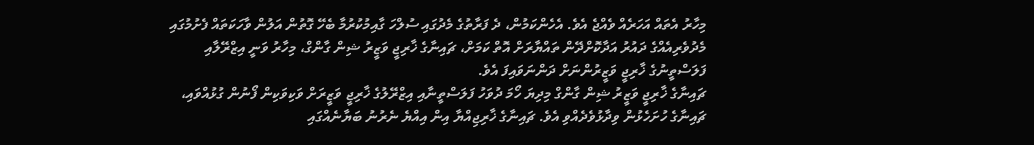މިހާރު އެތައް އަހަރެއް ވެއްޖެ އެވެ. އެހެންކަމުން، ދެ ފަރާތުގެ މެދުގައި ސުލްހަ ގާއިމުކުރުމާ ބެހޭ ގޮތުން އަލުން ވާހަކަތައް ފެށުމުގައި މެދުވެރިއެއްގެ ދައުރު އަދާކޮށްދޭން ތައްޔާރަށް އޮތް ކަމަށް، ޗައިނާގެ ޚާރިޖީ ވަޒީރު ޝިން ގާންގް، މިހާރު ވަނީ އިޒްރޭލާއި ފަލަސްތީނުގެ ޚާރިޖީ ވަޒީރުންނަށް ދަންނަވައިފަ އެވެ.
ޗައިނާގެ ޚާރިޖީ ވަޒީރު ޝިން ގާންގް މިދިޔަ ހޯމަ ދުވަހު ފަލަސްތީނާއި އިޒްރޭލުގެ ޚާރިޖީ ވަޒީރަށް ވަކިވަކިން ފޯނުން ގުޅުއްވައި، ޗައިނާގެ ހުށަހެޅުން ވިދާޅުވެދެއްވި އެވެ. ޗައިނާގެ ޚާރިޖިއްޔާ އިން އިއްޔެ ނެރުނު ބަޔާނެއްގައި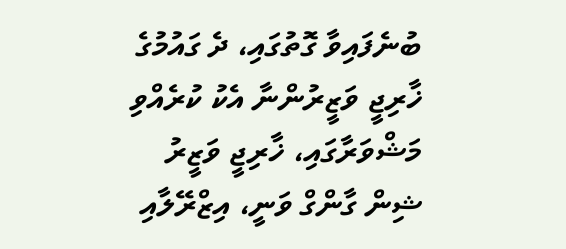ބުނެފައިވާ ގޮތުގައި، ދެ ގައުމުގެ ޚާރިޖީ ވަޒީރުންނާ އެކު ކުރެއްވި މަޝްވަރާގައި، ޚާރިޖީ ވަޒީރު ޝިން ގާންގް ވަނީ، އިޒްރޭލާއި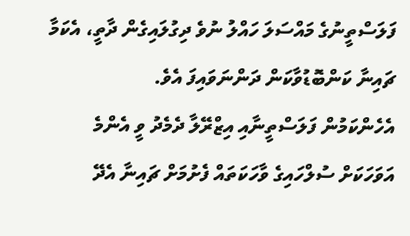ފަލަސްތީނުގެ މައްސަލަ ހައްލު ނުވެ ދިގުލައިގެން ދާތީ، އެކަމާ ޗައިނާ ކަންބޮޑުވާކަން ދަންނަވައިފަ އެވެ.
އެހެންކަމުން ފަލަސްތީނާއި އިޒްރޭލާ ދެމެދު ވީ އެންމެ އަވަހަކަށް ސުލްހައިގެ ވާހަކަތައް ފެށުމަށް ޗައިނާ އެދޭ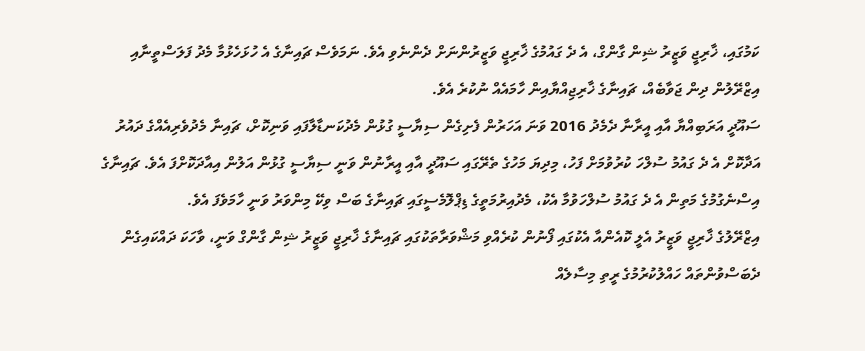ކަމުގައި، ޚާރިޖީ ވަޒީރު ޝިން ގާންގް، އެ ދެ ގައުމުގެ ޚާރިޖީ ވަޒީރުންނަށް ދެންނެވި އެވެ. ނަމަވެސް ޗައިނާގެ އެ ހުޅަހެޅުމާ މެދު ފަލަސްތީނާއި އިޒްރޭލުން ދިން ޖަވާބެއް، ޗައިނާގެ ޚާރިޖިއްޔާއިން ހާމައެއް ނުކުރެ އެވެ.
ސައޫދީ އަރަބިއްޔާ އާއި އީރާނާ ދެމެދު 2016 ވަނަ އަހަރުން ފެށިގެން ސިޔާސީ ގުޅުން މެދުކަނޑާލާފައި ވަނިކޮށް، ޗައިނާ މެދުވެރިއެއްގެ ދައުރު އަދާކޮށް އެ ދެ ގައުމު ސުލްހަ ކުރުވުމަށް ފަހު، މިދިޔަ މަހުގެ ތެރޭގައި ސައޫދީ އާއި އީރާނުން ވަނީ ސިޔާސީ ގުޅުން އަލުން އިއާދަކޮށްފަ އެވެ. ޗައިނާގެ އިސްނެގުމުގެ މަތިން އެ ދެ ގައުމު ސުލްހަވުމާ އެކު، މެދުއިރުމަތީގެ ޑިޕްލޮމެސީގައި ޗައިނާގެ ބަސް ވިކޭ މިންވަރު ވަނީ ހާމަވެފަ އެވެ.
އިޒްރޭލުގެ ޚާރިޖީ ވަޒީރު އެލީ ކޮއެންއާ އެކުގައި ފޯނުން ކުރެއްވި މަޝްވަރާތަކުގައި ޗައިނާގެ ޚާރިޖީ ވަޒީރު ޝިން ގާންގް ވަނީ، ވާހަކަ ދައްކައިގެން ދެބަސްވުންތައް ހައްލުކުރުމުގެ ރީތި މިސާލެއް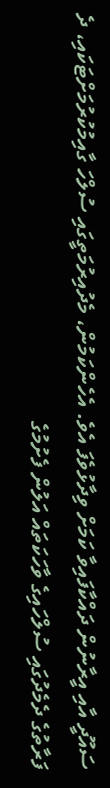ސައޫދީ އާއި އީރާނުން ދައްކާފައިވާ ކަމަށް ވިދާޅުވެފަ އެވެ. އެހެންކަމުން، މެދުއިރުމަތީގައި ސުލްހަ ގާއިމުކުރުމަށްޓަކައި، ދެ ފަރާތުގެ ދެމެދުގައި ސުލްހައިގެ ވާހަކަތައް އަލުން ފެށުމުގެ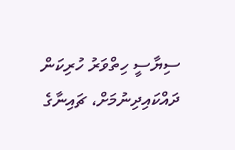ސިޔާސީ ހިތްވަރު ހުރިކަން ދައްކައިދިނުމަށް، ޗައިނާގެ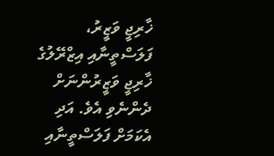ޚާރިޖީ ވަޒީރު، ފަލަސްތީނާއި އިޒްރޭލުގެ ޚާރިޖީ ވަޒީރުންނަށް ދެންނެވި އެވެ. އަދި އެކަމަށް ފަލަސްތީނާއި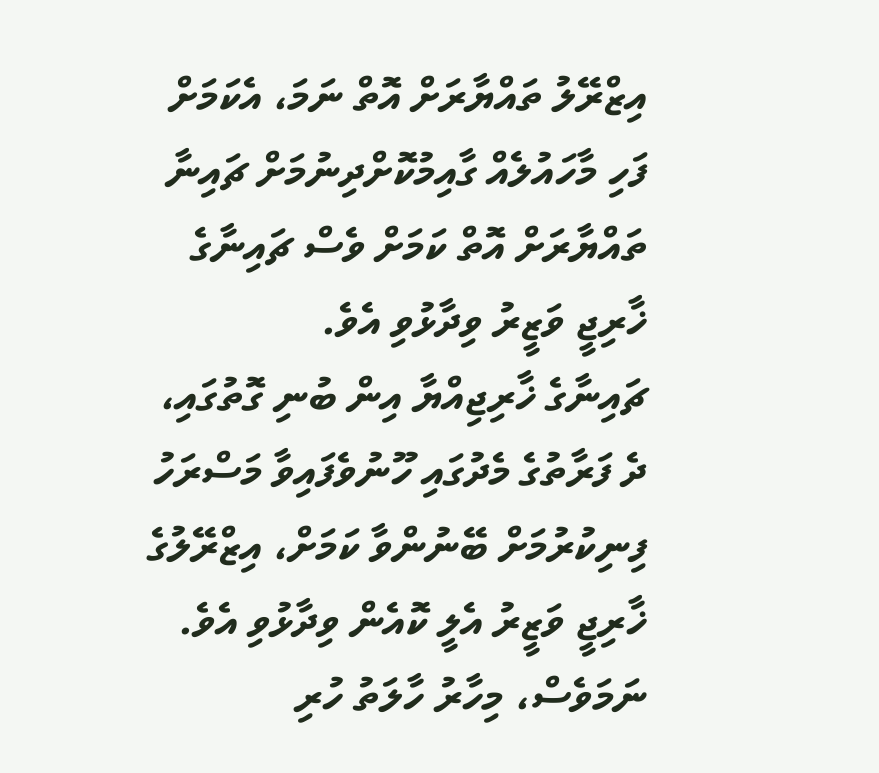އިޒްރޭލު ތައްޔާރަށް އޮތް ނަމަ، އެކަމަށް ފަހި މާހައުލެއް ގާއިމުކޮށްދިނުމަށް ޗައިނާ ތައްޔާރަށް އޮތް ކަމަށް ވެސް ޗައިނާގެ ޚާރިޖީ ވަޒީރު ވިދާޅުވި އެވެ.
ޗައިނާގެ ޚާރިޖިއްޔާ އިން ބުނި ގޮތުގައި، ދެ ފަރާތުގެ މެދުގައި ހޫނުވެފައިވާ މަސްރަހު ފިނިކުރުމަށް ބޭނުންވާ ކަމަށް، އިޒްރޭލުގެ ޚާރިޖީ ވަޒީރު އެލީ ކޮއެން ވިދާޅުވި އެވެ. ނަމަވެސް، މިހާރު ހާލަތު ހުރި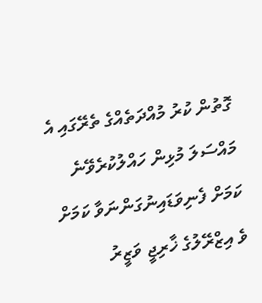ގޮތުން ކުރު މުއްދަތެއްގެ ތެރޭގައި އެ މައްސަލަ މުޅިން ހައްލުކުރެވޭނެ ކަމަށް ފެނިވަޑައިނުގަންނަވާ ކަމަށް ވެ އިޒްރޭލުގެ ޚާރިޖީ ވަޒީރު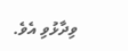ވިދާޅުވި އެވެ.